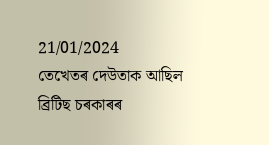21/01/2024
তেখেতৰ দেউতাক আছিল ব্ৰিটিছ চৰকাৰৰ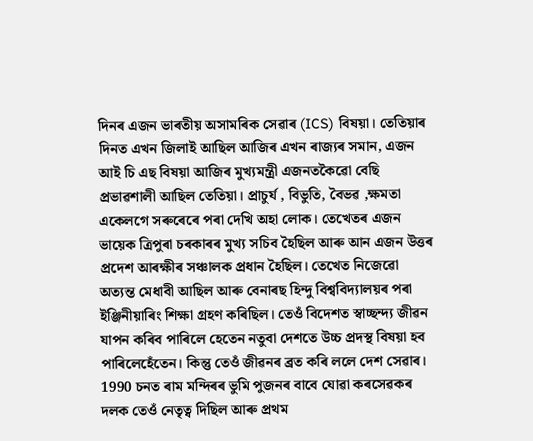দিনৰ এজন ভাৰতীয় অসামৰিক সেৱাৰ (ICS) বিষয়া। তেতিয়াৰ দিনত এখন জিলাই আছিল আজিৰ এখন ৰাজ্যৰ সমান, এজন আই চি এছ বিষয়া আজিৰ মুখ্যমন্ত্ৰী এজনতকৈৱো বেছি প্ৰভাৱশালী আছিল তেতিয়া। প্ৰাচুৰ্য , বিভুতি, বৈভৱ ,ক্ষমতা একেলগে সৰুৰেৰে পৰা দেখি অহা লোক। তেখেতৰ এজন ভায়েক ত্ৰিপুৰা চৰকাৰৰ মুখ্য সচিব হৈছিল আৰু আন এজন উত্তৰ প্ৰদেশ আৰক্ষীৰ সঞ্চালক প্ৰধান হৈছিল। তেখেত নিজেৱো অত্যন্ত মেধাবী আছিল আৰু বেনাৰছ হিন্দু বিশ্ববিদ্যালয়ৰ পৰা ইঞ্জিনীয়াৰিং শিক্ষা গ্ৰহণ কৰিছিল। তেওঁ বিদেশত স্বাচ্ছন্দ্য জীৱন যাপন কৰিব পাৰিলে হেতেন নতুবা দেশতে উচ্চ প্ৰদস্থ বিষয়া হব পাৰিলেহেঁতেন। কিন্তু তেওঁ জীৱনৰ ব্ৰত কৰি ললে দেশ সেৱাৰ। 1990 চনত ৰাম মন্দিৰৰ ভুমি পুজনৰ বাবে যোৱা কৰসেৱকৰ দলক তেওঁ নেতৃত্ব দিছিল আৰু প্ৰথম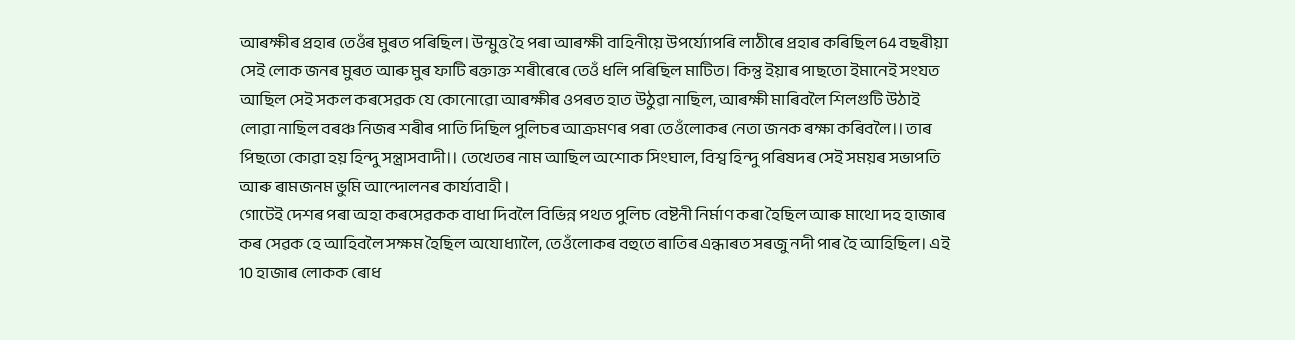আৰক্ষীৰ প্ৰহাৰ তেওঁৰ মুৰত পৰিছিল। উন্মুত্ত হৈ পৰা আৰক্ষী বাহিনীয়ে উপৰ্য্যোপৰি লাঠীৰে প্ৰহাৰ কৰিছিল 64 বছৰীয়া সেই লোক জনৰ মুৰত আৰু মুৰ ফাটি ৰক্তাক্ত শৰীৰেৰে তেওঁ ধলি পৰিছিল মাটিত। কিন্তু ইয়াৰ পাছতো ইমানেই সংযত আছিল সেই সকল কৰসেৱক যে কোনোৱো আৰক্ষীৰ ওপৰত হাত উঠুৱা নাছিল, আৰক্ষী মাৰিবলৈ শিলগুটি উঠাই লোৱা নাছিল বৰঞ্চ নিজৰ শৰীৰ পাতি দিছিল পুলিচৰ আক্ৰমণৰ পৰা তেওঁলোকৰ নেতা জনক ৰক্ষা কৰিবলৈ।। তাৰ পিছতো কোৱা হয় হিন্দু সন্ত্ৰাসবাদী।। তেখেতৰ নাম আছিল অশোক সিংঘাল, বিশ্ব হিন্দু পৰিষদৰ সেই সময়ৰ সভাপতি আৰু ৰামজনম ভুমি আন্দোলনৰ কাৰ্য্যবাহী ।
গোটেই দেশৰ পৰা অহা কৰসেৱকক বাধা দিবলৈ বিভিন্ন পথত পুলিচ বেষ্টনী নিৰ্মাণ কৰা হৈছিল আৰু মাথো দহ হাজাৰ কৰ সেৱক হে আহিবলৈ সক্ষম হৈছিল অযোধ্যালৈ, তেওঁলোকৰ বহুতে ৰাতিৰ এন্ধাৰত সৰজু নদী পাৰ হৈ আহিছিল। এই 10 হাজাৰ লোকক ৰোধ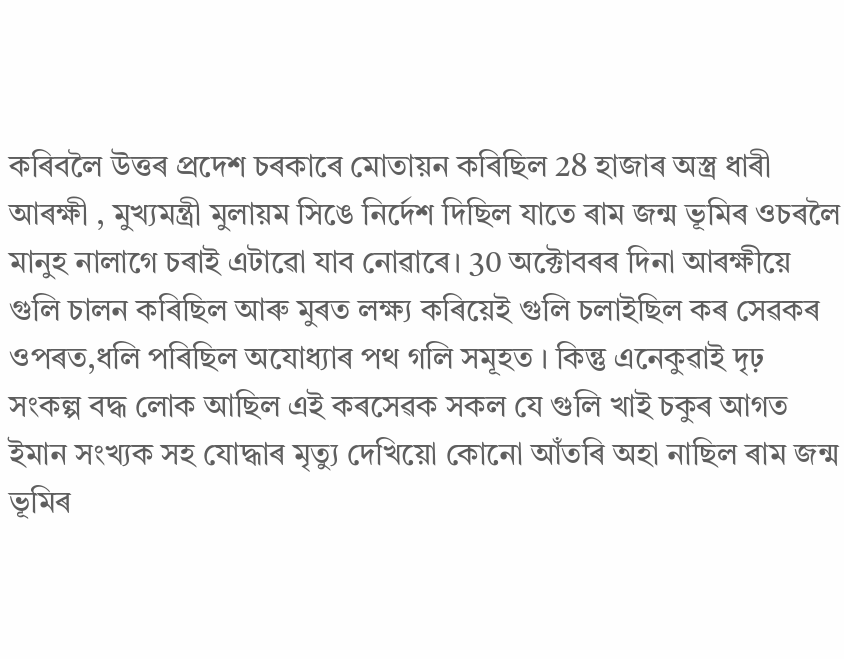কৰিবলৈ উত্তৰ প্ৰদেশ চৰকাৰে মোতায়ন কৰিছিল 28 হাজাৰ অস্ত্ৰ ধাৰী আৰক্ষী , মুখ্যমন্ত্ৰী মুলায়ম সিঙে নিৰ্দেশ দিছিল যাতে ৰাম জন্ম ভূমিৰ ওচৰলৈ মানুহ নালাগে চৰাই এটাৱো যাব নোৱাৰে। 30 অক্টোবৰৰ দিনা আৰক্ষীয়ে গুলি চালন কৰিছিল আৰু মুৰত লক্ষ্য কৰিয়েই গুলি চলাইছিল কৰ সেৱকৰ ওপৰত,ধলি পৰিছিল অযোধ্যাৰ পথ গলি সমূহত । কিন্তু এনেকুৱাই দৃঢ় সংকল্প বদ্ধ লোক আছিল এই কৰসেৱক সকল যে গুলি খাই চকুৰ আগত ইমান সংখ্যক সহ যোদ্ধাৰ মৃত্যু দেখিয়ো কোনো আঁতৰি অহা নাছিল ৰাম জন্ম ভূমিৰ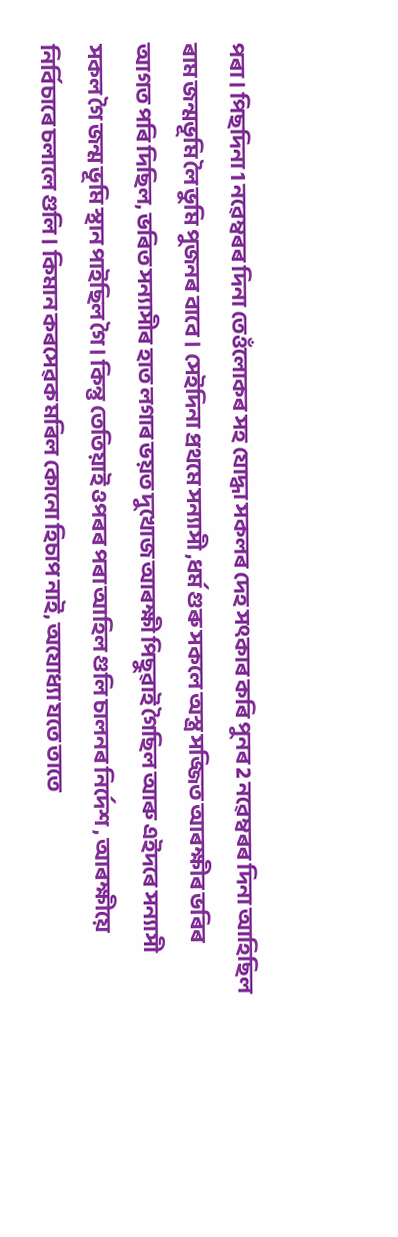পৰা। পিছদিনা 1 নৱেম্বৰৰ দিনা তেওঁলোকৰ সহ যোদ্ধা সকলৰ দেহ সৎকাৰ কৰি পুনৰ 2 নৱেম্বৰৰ দিনা আহিছিল ৰাম জন্মভূমি লৈ ভুমি পুজনৰ বাবে। সেইদিনা প্ৰথমে সন্যাসী ,ধৰ্ম গুৰু সকলে অস্ত্ৰ সজ্জিত আৰক্ষীৰ ভৰিৰ আগত পৰি দিছিল, ভৰিত সন্যাসীৰ হাত লগাৰ ভয়ত দুখোজ আৰক্ষী পিছুৱাই গৈছিল আৰু এইদৰে সন্যাসী সকল গৈ জন্ম ভূমি স্থান পাইছিল গৈ। কিন্তু তেতিয়াই ওপৰৰ পৰা আহিল গুলি চালনৰ নিৰ্দেশ , আৰক্ষীয়ে নির্বিচাৰে চলালে গুলি। কিমান কৰসেৱক মৰিল কোনো হিচাপ নাই, অযোধ্যা যতে তাতে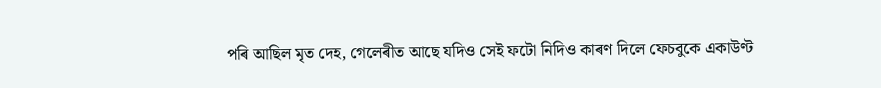পৰি আছিল মৃত দেহ, গেলেৰীত আছে যদিও সেই ফটো নিদিও কাৰণ দিলে ফেচবুকে একাউণ্ট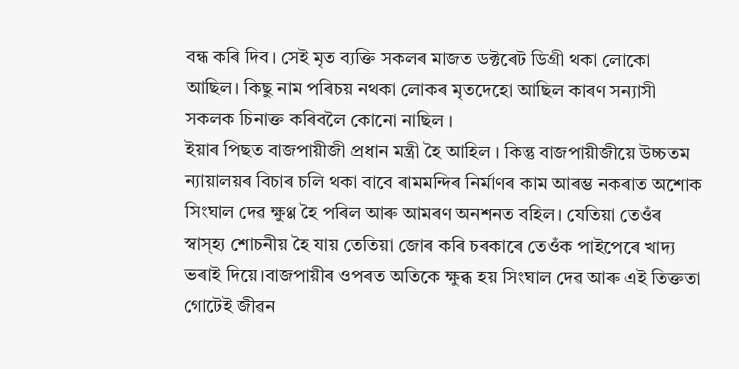বন্ধ কৰি দিব। সেই মৃত ব্যক্তি সকলৰ মাজত ডক্টৰেট ডিগ্ৰী থকা লোকো আছিল। কিছু নাম পৰিচয় নথকা লোকৰ মৃতদেহো আছিল কাৰণ সন্যাসী সকলক চিনাক্ত কৰিবলৈ কোনো নাছিল ।
ইয়াৰ পিছত বাজপায়ীজী প্ৰধান মন্ত্ৰী হৈ আহিল । কিন্তু বাজপায়ীজীয়ে উচ্চতম ন্যায়ালয়ৰ বিচাৰ চলি থকা বাবে ৰামমন্দিৰ নিৰ্মাণৰ কাম আৰম্ভ নকৰাত অশোক সিংঘাল দেৱ ক্ষুণ্ণ হৈ পৰিল আৰু আমৰণ অনশনত বহিল। যেতিয়া তেওঁৰ স্বাস্হ্য শোচনীয় হৈ যায় তেতিয়া জোৰ কৰি চৰকাৰে তেওঁক পাইপেৰে খাদ্য ভৰাই দিয়ে।বাজপায়ীৰ ওপৰত অতিকে ক্ষুব্ধ হয় সিংঘাল দেৱ আৰু এই তিক্ততা গোটেই জীৱন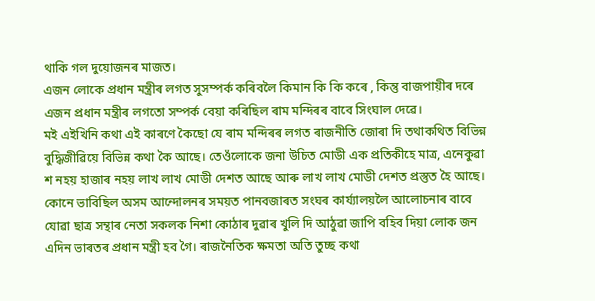থাকি গল দুয়োজনৰ মাজত।
এজন লোকে প্ৰধান মন্ত্ৰীৰ লগত সুসম্পৰ্ক কৰিবলৈ কিমান কি কি কৰে , কিন্তু বাজপায়ীৰ দৰে এজন প্ৰধান মন্ত্ৰীৰ লগতো সম্পৰ্ক বেয়া কৰিছিল ৰাম মন্দিৰৰ বাবে সিংঘাল দেৱে।
মই এইখিনি কথা এই কাৰণে কৈছো যে ৰাম মন্দিৰৰ লগত ৰাজনীতি জোৰা দি তথাকথিত বিভিন্ন বুদ্ধিজীৱিয়ে বিভিন্ন কথা কৈ আছে। তেওঁলোকে জনা উচিত মোডী এক প্ৰতিকীহে মাত্ৰ, এনেকুৱা শ নহয় হাজাৰ নহয় লাখ লাখ মোডী দেশত আছে আৰু লাখ লাখ মোডী দেশত প্ৰস্তুত হৈ আছে। কোনে ভাবিছিল অসম আন্দোলনৰ সময়ত পানবজাৰত সংঘৰ কাৰ্য্যালয়লৈ আলোচনাৰ বাবে যোৱা ছাত্ৰ সন্থাৰ নেতা সকলক নিশা কোঠাৰ দুৱাৰ খুলি দি আঠুৱা জাপি বহিব দিয়া লোক জন এদিন ভাৰতৰ প্ৰধান মন্ত্ৰী হব গৈ। ৰাজনৈতিক ক্ষমতা অতি তুচ্ছ কথা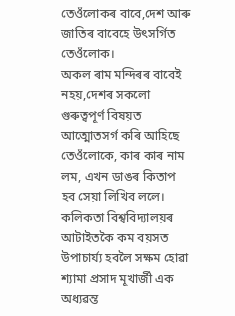তেওঁলোকৰ বাবে,দেশ আৰু জাতিৰ বাবেহে উৎসৰ্গিত তেওঁলোক।
অকল ৰাম মন্দিৰৰ বাবেই নহয়,দেশৰ সকলো গুৰুত্বপূৰ্ণ বিষয়ত আত্মোতসৰ্গ কৰি আহিছে তেওঁলোকে, কাৰ কাৰ নাম লম, এখন ডাঙৰ কিতাপ হব সেয়া লিখিব ললে। কলিকতা বিশ্ববিদ্যালয়ৰ আটাইতকৈ কম বয়সত উপাচাৰ্য্য হবলৈ সক্ষম হোৱা শ্যামা প্ৰসাদ মূখাৰ্জী এক অধ্যৱন্ত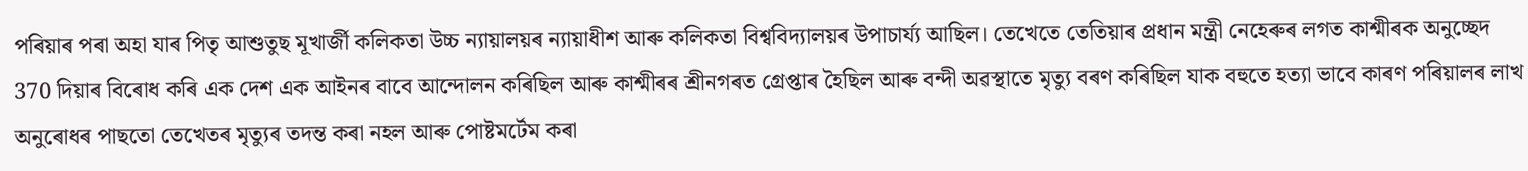পৰিয়াৰ পৰা অহা যাৰ পিতৃ আশুতুছ মূখাৰ্জী কলিকতা উচ্চ ন্যায়ালয়ৰ ন্যায়াধীশ আৰু কলিকতা বিশ্ববিদ্যালয়ৰ উপাচাৰ্য্য আছিল। তেখেতে তেতিয়াৰ প্ৰধান মন্ত্ৰী নেহেৰুৰ লগত কাশ্মীৰক অনুচ্ছেদ 370 দিয়াৰ বিৰোধ কৰি এক দেশ এক আইনৰ বাবে আন্দোলন কৰিছিল আৰু কাশ্মীৰৰ শ্ৰীনগৰত গ্ৰেপ্তাৰ হৈছিল আৰু বন্দী অৱস্থাতে মৃত্যু বৰণ কৰিছিল যাক বহুতে হত্যা ভাবে কাৰণ পৰিয়ালৰ লাখ অনুৰোধৰ পাছতো তেখেতৰ মৃত্যুৰ তদন্ত কৰা নহল আৰু পোষ্টমৰ্টেম কৰা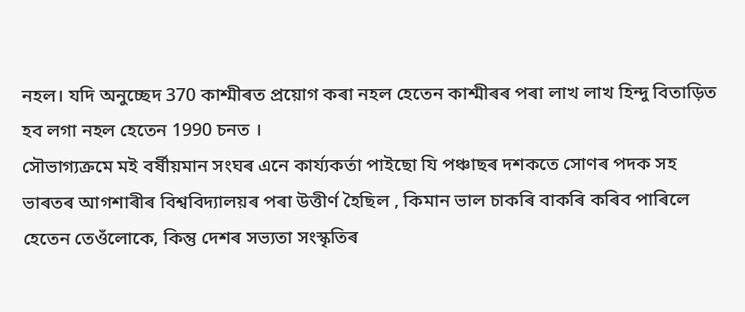নহল। যদি অনুচ্ছেদ 370 কাশ্মীৰত প্ৰয়োগ কৰা নহল হেতেন কাশ্মীৰৰ পৰা লাখ লাখ হিন্দু বিতাড়িত হব লগা নহল হেতেন 1990 চনত ।
সৌভাগ্যক্ৰমে মই বৰ্ষীয়মান সংঘৰ এনে কাৰ্য্যকর্তা পাইছো যি পঞ্চাছৰ দশকতে সোণৰ পদক সহ ভাৰতৰ আগশাৰীৰ বিশ্ববিদ্যালয়ৰ পৰা উত্তীৰ্ণ হৈছিল , কিমান ভাল চাকৰি বাকৰি কৰিব পাৰিলে হেতেন তেওঁলোকে, কিন্তু দেশৰ সভ্যতা সংস্কৃতিৰ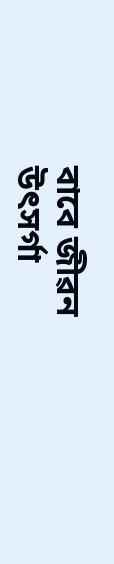বাবে জীৱন উৎসৰ্গা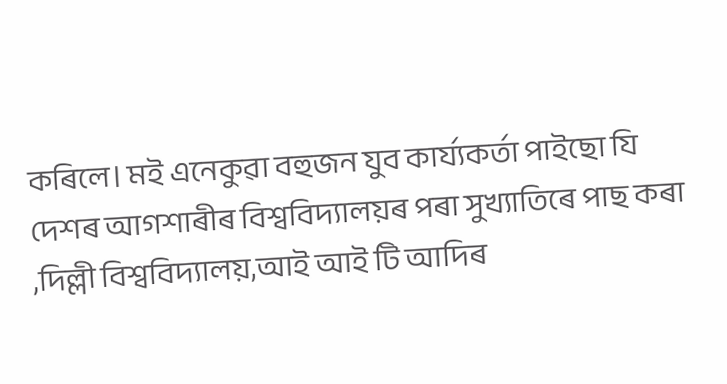কৰিলে। মই এনেকুৱা বহুজন যুব কাৰ্য্যকর্তা পাইছো যি দেশৰ আগশাৰীৰ বিশ্ববিদ্যালয়ৰ পৰা সুখ্যাতিৰে পাছ কৰা ,দিল্লী বিশ্ববিদ্যালয়,আই আই টি আদিৰ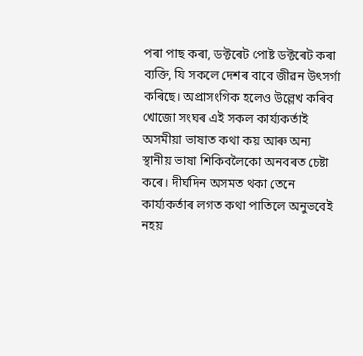পৰা পাছ কৰা, ডক্টৰেট পোষ্ট ডক্টৰেট কৰা ব্যক্তি, যি সকলে দেশৰ বাবে জীৱন উৎসৰ্গা কৰিছে। অপ্ৰাসংগিক হলেও উল্লেখ কৰিব খোজো সংঘৰ এই সকল কাৰ্য্যকর্তাই অসমীয়া ভাষাত কথা কয় আৰু অন্য স্থানীয় ভাষা শিকিবলৈকো অনবৰত চেষ্টা কৰে। দীৰ্ঘদিন অসমত থকা তেনে কাৰ্য্যকর্তাৰ লগত কথা পাতিলে অনুভবেই নহয়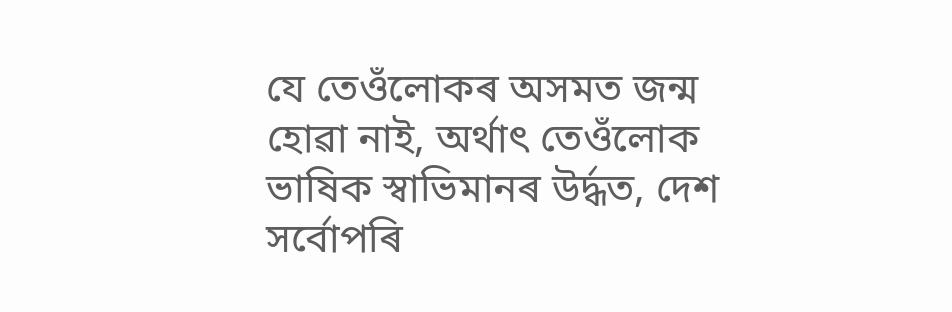যে তেওঁলোকৰ অসমত জন্ম হোৱা নাই, অৰ্থাৎ তেওঁলোক ভাষিক স্বাভিমানৰ উৰ্দ্ধত, দেশ সৰ্বোপৰি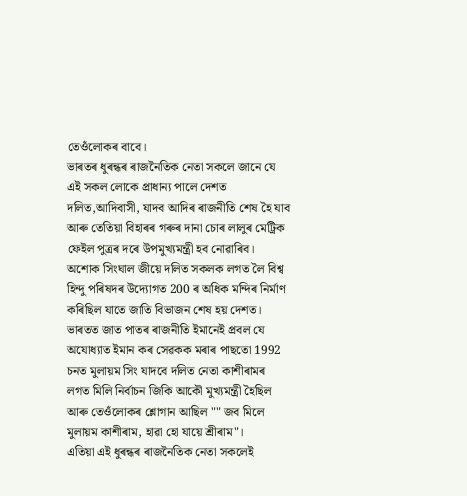তেওঁলোকৰ বাবে।
ভাৰতৰ ধুৰন্ধৰ ৰাজনৈতিক নেতা সকলে জানে যে এই সকল লোকে প্ৰাধান্য পালে দেশত দলিত,আদিবাসী, যাদব আদিৰ ৰাজনীতি শেষ হৈ যাব আৰু তেতিয়া বিহাৰৰ গৰুৰ দানা চোৰ লালুৰ মেট্ৰিক ফেইল পুত্ৰৰ দৰে উপমুখ্যমন্ত্ৰী হব নোৱাৰিব। অশোক সিংঘাল জীয়ে দলিত সকলক লগত লৈ বিশ্ব হিন্দু পৰিষদৰ উদ্যোগত 200 ৰ অধিক মন্দিৰ নিৰ্মাণ কৰিছিল যাতে জাতি বিভাজন শেষ হয় দেশত। ভাৰতত জাত পাতৰ ৰাজনীতি ইমানেই প্ৰবল যে অযোধ্যাত ইমান কৰ সেৱকক মৰাৰ পাছতো 1992 চনত মুলায়ম সিং যাদবে দলিত নেতা কাশীৰামৰ লগত মিলি নিৰ্বাচন জিকি আকৌ মুখ্যমন্ত্ৰী হৈছিল আৰু তেওঁলোকৰ শ্লোগান আছিল "" জব মিলে মুলায়ম কাশীৰাম, হাৱা হো যায়ে শ্ৰীৰাম"।
এতিয়া এই ধুৰন্ধৰ ৰাজনৈতিক নেতা সকলেই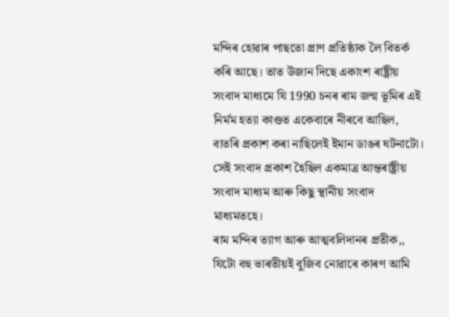মন্দিৰ হোৱাৰ পাছতো প্ৰাণ প্ৰতিষ্ঠাক লৈ বিতৰ্ক কৰি আছে। তাত উজান দিছে একাংশ ৰাষ্ট্ৰীয় সংবাদ মাধ্যমে যি 1990 চনৰ ৰাম জন্ম ভূমিৰ এই নিৰ্মম হত্যা কাণ্ডত একেবাৰে নীৰবে আছিল, বাতৰি প্ৰকাশ কৰা নাছিলেই ইমান ডাঙৰ ঘটনাটো। সেই সংবাদ প্ৰকাশ হৈছিল একমাত্ৰ আন্তৰাষ্ট্ৰীয় সংবাদ মাধ্যম আৰু কিছু স্থানীয় সংবাদ মাধ্যমতহে।
ৰাম মন্দিৰ ত্যাগ আৰু আত্মবলিদানৰ প্ৰতীক,, যিটো বহু ভাৰতীয়ই বুজিব নোৱাৰে কাৰণ আমি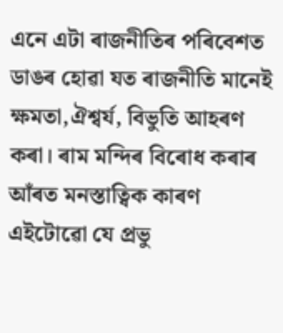এনে এটা ৰাজনীতিৰ পৰিবেশত ডাঙৰ হোৱা যত ৰাজনীতি মানেই ক্ষমতা,ঐশ্বৰ্য, বিভুতি আহৰণ কৰা। ৰাম মন্দিৰ বিৰোধ কৰাৰ আঁৰত মনস্তাত্বিক কাৰণ এইটোৱো যে প্ৰভু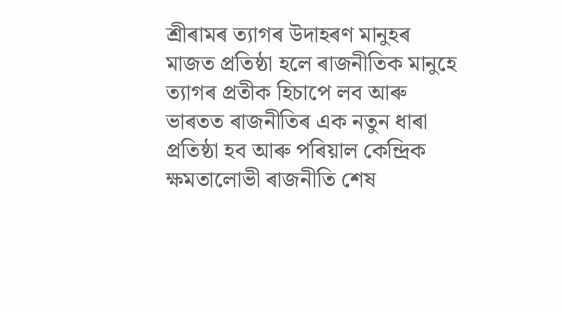শ্ৰীৰামৰ ত্যাগৰ উদাহৰণ মানুহৰ মাজত প্ৰতিষ্ঠা হলে ৰাজনীতিক মানুহে ত্যাগৰ প্ৰতীক হিচাপে লব আৰু ভাৰতত ৰাজনীতিৰ এক নতুন ধাৰা প্ৰতিষ্ঠা হব আৰু পৰিয়াল কেন্দ্ৰিক ক্ষমতালোভী ৰাজনীতি শেষ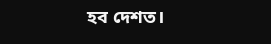হব দেশত।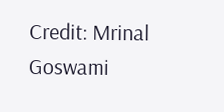Credit: Mrinal Goswami